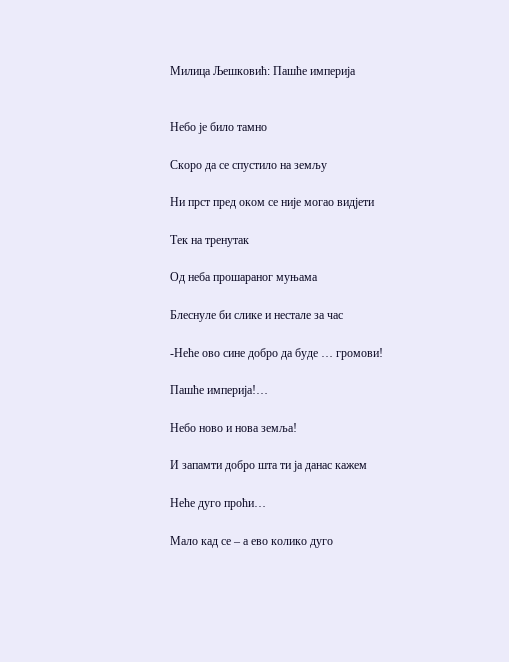Милица Љешковић: Пашће империја


Небо је било тамно

Скоро да се спустило на земљу

Ни прст пред оком се није могао видјети

Тек на тренутак

Од неба прошараног муњама

Блеснуле би слике и нестале за час

-Неће ово сине добро да буде … громови!

Пашће империја!…

Небо ново и нова земља!

И запамти добро шта ти ја данас кажем

Неће дуго проћи…

Мало кад се – а ево колико дуго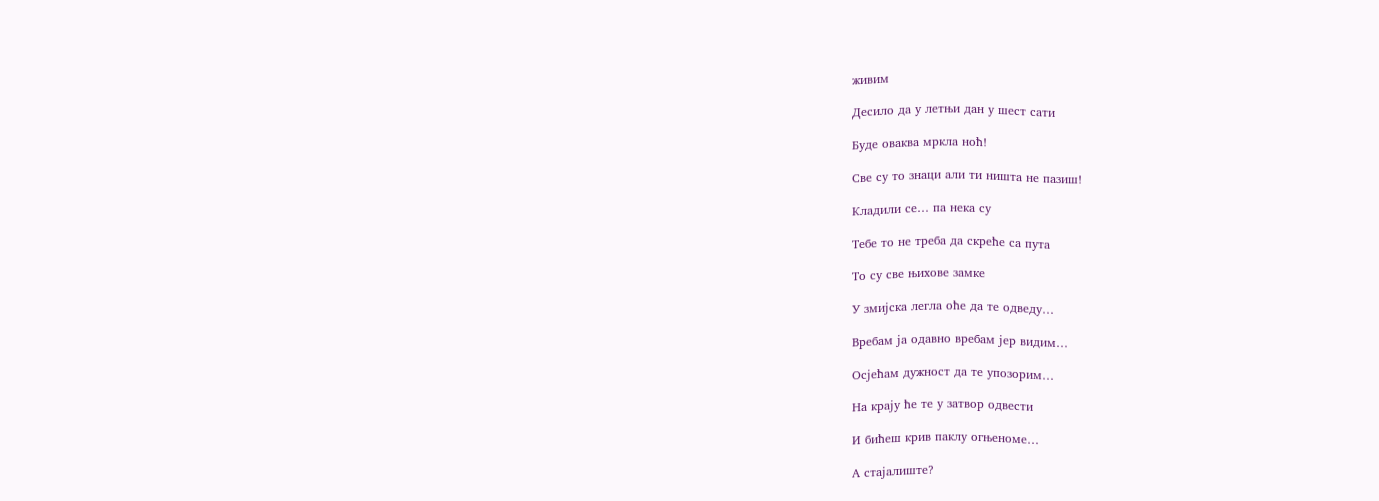живим

Десило да у летњи дан у шест сати

Буде оваква мркла ноћ!

Све су то знаци али ти ништа не пазиш!

Кладили се… па нека су

Тебе то не треба да скреће са пута

То су све њихове замке

У змијска легла оће да те одведу…

Вребам ја одавно вребам јер видим…

Осјећам дужност да те упозорим…

На крају ће те у затвор одвести

И бићеш крив паклу огњеноме…

А стајалиште?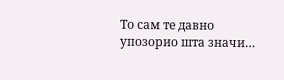То сам те давно упозорио шта значи…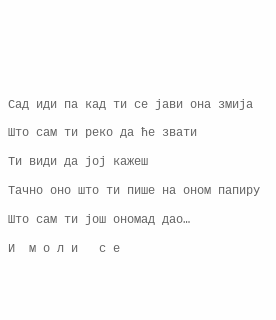Сад иди па кад ти се јави она змија

Што сам ти реко да ће звати

Ти види да јој кажеш

Тачно оно што ти пише на оном папиру

Што сам ти још ономад дао…

И  м о л и   с е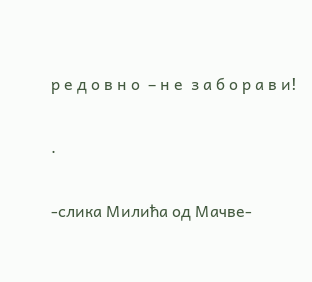р е д о в н о  – н е  з а б о р а в и!

.

-слика Милића од Мачве-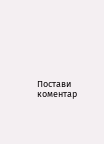Постави коментар